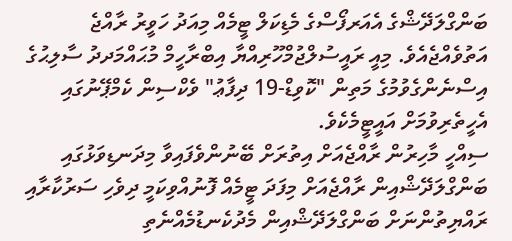ބަންގްލަދޭޝްގެ އެއަރފޯސްގެ މެޑިކަލް ޓީމެއް މިއަދު ހަވީރު ރާއްޖެ އަތުވެއްޖެއެވެ. މިއީ ރައީސުލްޖުމްހޫރިއްޔާ އިބްރާހީމް މުޙައްމަދދު ސާލިޙުގެ އިސްނެންގެވުމުގެ މަތިން "ކޮވިޑް-19 ދިފާޢު" ވެކްސިން ކެމްޕޭނުގައި އެހީތެރިވުމަށް އައީޓީމެކެވެ.
ސިއްހީ މާހިރުން ރާއްޖެއަށް އިތުރަށް ބޭނުންވެފައިވާ މިދަނޑިވަޅުގައި ބަންގްލަދޭޝްއިން ރާއްޖެއަށް މިފަދަ ޓީމެއް ފޮނުއްވިކަމީ ދިވެހި ސަރުކާރާއި ރައްޔިތުންނަށް ބަންގްލަދޭޝްއިން މެދުކެނޑުމެއްނެތި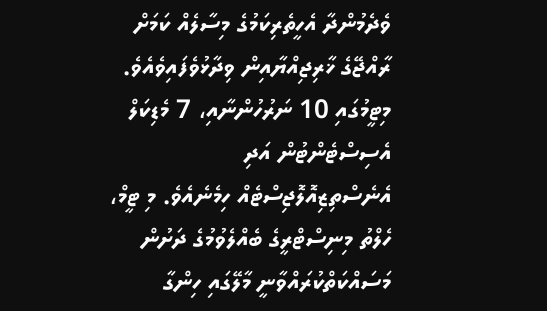ވެދެމުންދާ އެހީތެރިކަމުގެ މިސާލެއް ކަމަށް ރާއްޖޭގެ ޚާރިޖިއްޔާއިން ވިދާޅުވެފައިވެއެވެ.
މިޓީމުގައި 10 ނަރުހުންނާއި، 7 މެޑިކަލް އެސިސްޓެންޓުން އަދި އެނެސްތިޒިއޮލޮޖިސްޓެއް ހިމެނެއެވެ. މި ޓީމް، ހެލްތު މިނިސްޓްރީގެ ބެއްލެވުމުގެ ދަށުން މަސައްކަތްކުރައްވާނީ މާލޭގައި ހިންގާ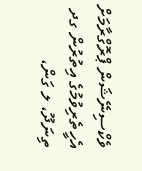ވެކްސިނޭޝަން ޕްރޮގްރާމަށް އެހީތެރިވުމުގެ އިތުރުން ގދ ތިނަދޫ، ލ ގަން،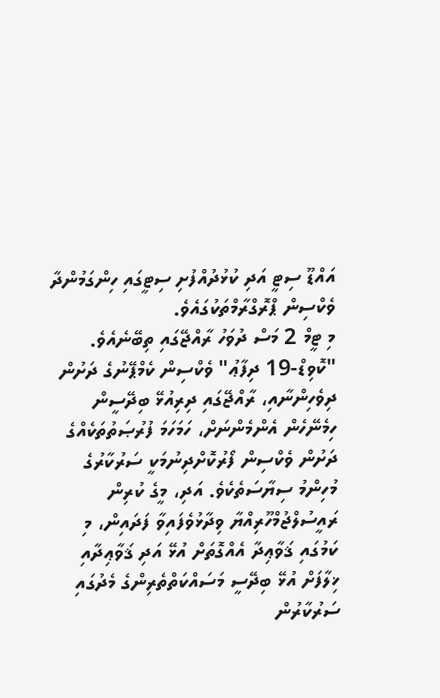އައްޑޫ ސިޓީ އަދި ކުޅުދުއްފުށި ސިޓީގައި ހިންގަމުންދާ ވެކްސިން ޕްރޮގްރާމްތަކުގައެވެ.
މި ޓީމް 2 މަސް ދުވަހު ރާއްޖޭގައި ތިބޭނެއެވެ. "ކޮވިޑް-19 ދިފާޢު" ވެކްސިން ކެމްޕޭނުގެ ދަށުން ދިވެހިންނާއި، ރާއްޖޭގައި ދިރިއުޅޭ ބިދޭސީން ހިމެނޭހެން އެންމެންނަށް، ހަމަހަމަ ފުރުޞަތުތަކެއްގެ ދަށުން ވެކްސިން ފޯރުކޮށްދިނުމަކީ ސަރުކާރުގެ މުހިންމު ސިޔާސަތެކެވެ. އަދި، މީގެ ކުރިން ރައީސުލްޖުމްހޫރިއްޔާ ވިދާޅުވެފައިވާ ފަދައިން، މި ކަމުގައި ޤަވާޢިދާ އެއްގޮތަށް އުޅޭ އަދި ޤަވާޢިދާއި ޚިލާފަށް އުޅޭ ބިދޭސީ މަސައްކަތްތެރިންގެ މެދުގައި ސަރުކާރުން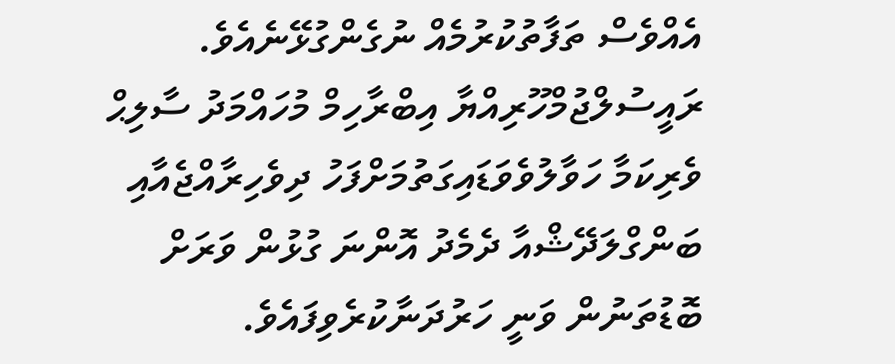އެއްވެސް ތަފާތުކުރުމެއް ނުގެންގުޅޭނެއެވެ.
ރައީސުލްޖުމްހޫރިއްޔާ އިބްރާހިމް މުހައްމަދު ސާލިޙް ވެރިކަމާ ހަވާލުވެވަޑައިގަތުމަށްފަހު ދިވެހިރާއްޖެއާއި ބަންގްލަދޭޝްއާ ދެމެދު އޮންނަ ގުޅުން ވަރަށް ބޮޑުތަނުން ވަނީ ހަރުދަނާކުރެވިފައެވެ.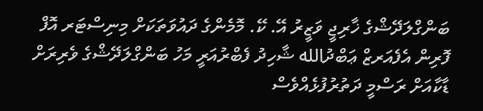ބަންގްލަދޭޝްގެ ޚާރިޖީ ވަޒީރު އޭ. ކޭ. މޮމެންގެ ދައުވަތަކަށް މިނިސްޓަރ އޮފް ފޮރިން އެފެއަރޒް ޢަބްދުالله ޝާހިދު ފެބްރުއަރީ މަހު ބަންގްލަދޭޝްގެ ވެރިރަށް ޑާކާއަށް ރަސްމީ ދަތުރުފުޅެއްވެސް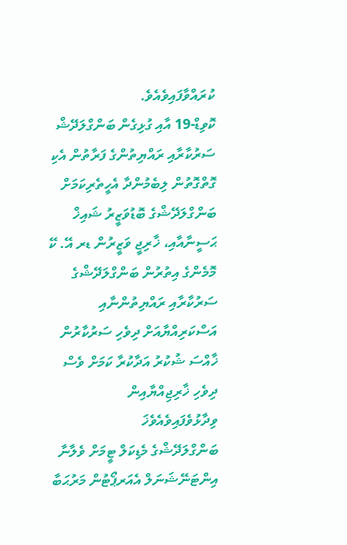ކުރައްވާފައިވެއެވެ.
ކޮވިޑް-19 އާއި ގުޅިގެން ބަންގްލަދޭޝް ސަރުކާރާއި ރައްޔިތުންގެ ފަރާތުން އެކި ގޮތްގޮތުން ލިބެމުންދާ އެހީތެރިކަމަށް ބަންގްލަދޭޝްގެ ބޮޑުވަޒީރު ޝައިޚް ޙަސީނާއާއި، ޚާރިޖީ ވަޒީރުން ޑރ އޭ. ކޭ މޮމެންގެ އިތުރުން ބަންގްލަދޭޝްގެ ސަރުކާރާއި ރައްޔިތުންނާއި އަސްކަރިއްޔާއަށް ދިވެހި ސަރުކާރުން ޚާއްސަ ޝުކުރު އަދާކުރާ ކަމަށް ވެސް ދިވެހި ޚާރިޖިއްޔާއިން ވިދާޅުވެފައިވެއެވެޚަ
ބަންގްލަދޭޝްގެ މެޑިކަލް ޓީމަށް ވެލާނާ އިންޓަނޭޝަނަލް އެއަރޕޯޓުން މަރުޙަބާ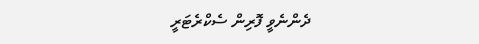ދެންނެވީ ފޮރިން ސެކްރެޓަރީ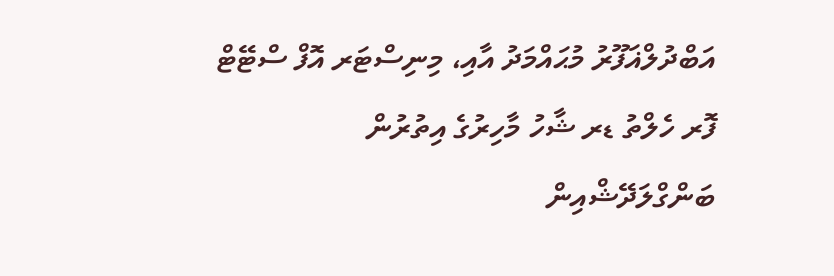އަބްދުލްޣަފޫރު މުޙައްމަދު އާއި، މިނިސްޓަރ އޮފް ސްޓޭޓް ފޮރ ހެލްތު ޑރ ޝާހު މާހިރުގެ އިތުރުން ބަންގްލަދޭޝްއިން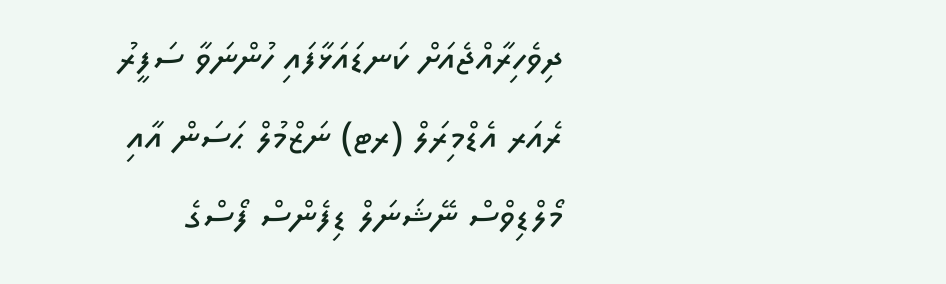ދިވެހިރާއްޖެއަށް ކަނޑައަޅާފައި ހުންނަވާ ސަފީރު ރެއަރ އެޑްމިރަލް (ރޓ) ނަޒްމުލް ޙަސަން އާއި މޯލްޑިވްސް ނޭޝަނަލް ޑިފެންސް ފޯސްގެ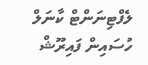ލެފްޓިނަންޓް ކާނަލް ހުސައިން ފައިރޫޝް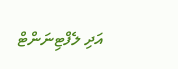އަދި ލެފްޓިނަންޓް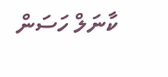ކާނަލް ހަސަން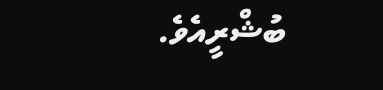ބުޝްރީއެވެ.